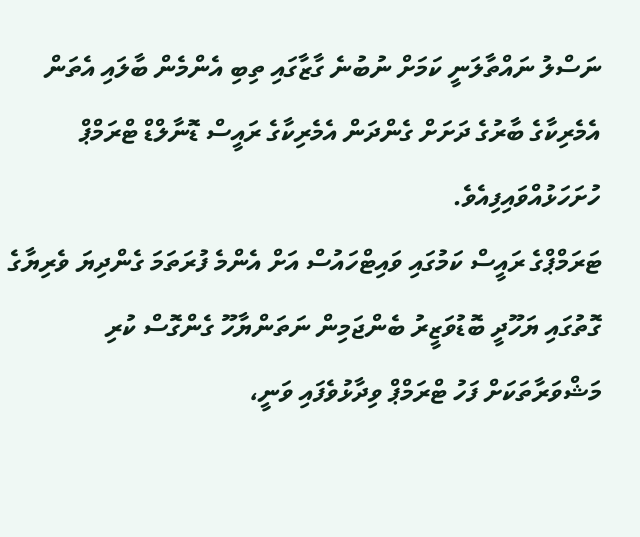ނަސްލު ނައްތާލަނީ ކަމަށް ނުބުނެ ގާޒާގައި ތިބި އެންމެން ބާލައި އެތަން އެމެރިކާގެ ބާރުގެ ދަށަށް ގެންދަން އެމެރިކާގެ ރައީސް ޑޮނާލްޑް ޓްރަމްޕް ހުށަހަޅުއްވައިފިއެވެ.
ޓަރަމްޕްގެ ރައީސް ކަމުގައި ވައިޓްހައުސް އަށް އެންމެ ފުރަތަމަ ގެންދިޔަ ވެރިޔާގެ ގޮތުގައި ޔަހޫދީ ބޮޑުވަޒީރު ބެންޖަމިން ނަތަންޔާހޫ ގެންގޮސް ކުރި މަޝްވަރާތަކަށް ފަހު ޓްރަމްޕް ވިދާޅުވެފައި ވަނީ،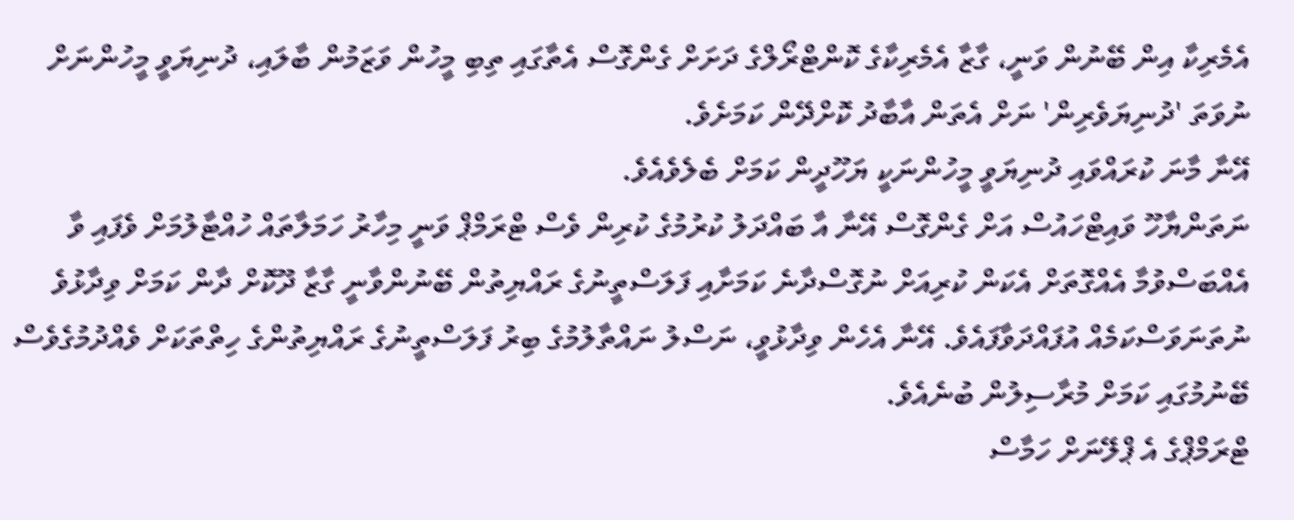އެމެރިކާ އިން ބޭނުން ވަނީ، ގާޒާ އެމެރިކާގެ ކޮންޓްރޯލްގެ ދަށަށް ގެންގޮސް އެތާގައި ތިބި މީހުން ވަޒަމުން ބާލައި، ދުނިޔަވީ މީހުންނަށް ނުވަތަ 'ދުނިޔަވެރިން' ނަށް އެތަން އާބާދު ކޮށްދޭން ކަމަށެވެ.
އޭނާ މާނަ ކުރައްވައި ދުނިޔަވީ މީހުންނަކީ ޔަހޫދީން ކަމަށް ބެލެވެއެވެ.
ނަތަންޔާހޫ ވައިޓްހައުސް އަށް ގެންގޮސް އޭނާ އާ ބައްދަލު ކުރުމުގެ ކުރިން ވެސް ޓްރަމްޕް ވަނީ މިހާރު ހަމަލާތައް ހުއްޓާލުމަށް ވެފައި ވާ އެއްބަސްވުމާ އެއްގޮތަށް އެކަން ކުރިއަށް ނުގޮސްދާނެ ކަމަށާއި ފަލަސްތީނުގެ ރައްޔިތުން ބޭނުންވާނީ ގާޒާ ދޫކޮށް ދާން ކަމަށް ވިދާޅުވެ ނުތަނަވަސްކަމެއް އުފައްދަވާފައެވެ. އޭނާ އެހެން ވިދާޅުވީ، ނަސްލު ނައްތާލުމުގެ ބިރު ފަލަސްތީނުގެ ރައްޔިތުންގެ ހިތްތަކަށް ވެއްދުމުގެވެސް ބޭނުމުގައި ކަމަށް މުރާސިލުން ބުނެއެވެ.
ޓްރަމްޕްގެ އެ ޕްލޭނަށް ހަމާސް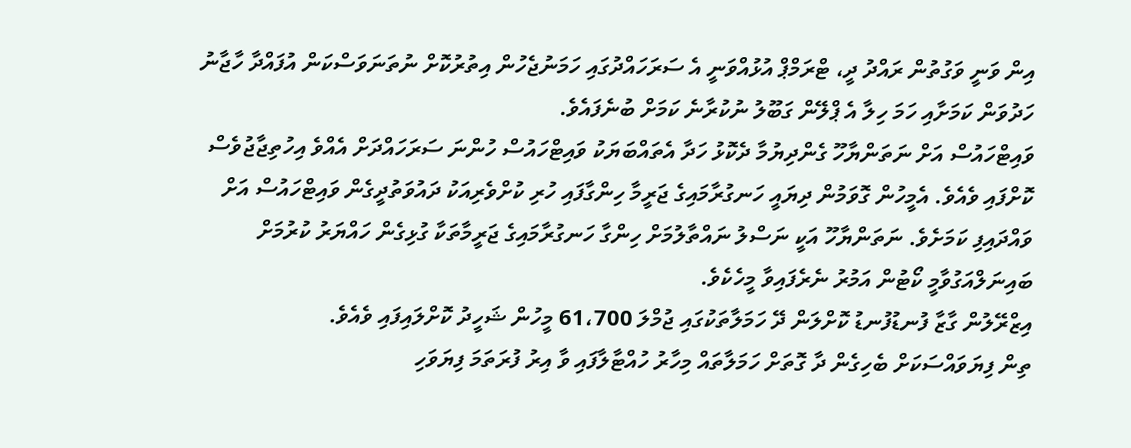އިން ވަނީ ވަގުތުން ރައްދު ދީ، ޓްރަމްޕް އުޅުއްވަނީ އެ ސަރަހައްދުގައި ހަމަނުޖެހުން އިތުރުކޮށް ނުތަނަވަސްކަން އުފައްދާ ހާޖާނު ހަދުވަން ކަމަށާއި ހަމަ ހިލާ އެ ޕްލޭން ގަބޫލު ނުކުރާނެ ކަމަށް ބުނެފައެވެ.
ވައިޓްހައުސް އަށް ނަތަންޔާހޫ ގެންދިޔުމާ ދެކޮޅު ހަދާ އެތައްބަޔަކު ވައިޓްހައުސް ހުންނަ ސަރަހައްދަށް އެއްވެ އިހުތިޖާޖުވެސް ކޮށްފައި ވެއެވެ. އެމީހުން ގޮވަމުން ދިޔައީ ހަނގުރާމައިގެ ޖަރީމާ ހިންގާފައި ހުރި ކުށްވެރިއަކު ދައުވަތުދީގެން ވައިޓްހައުސް އަށް ވައްދައިފި ކަމަށެވެ. ނަތަންޔާހޫ އަކީ ނަސްލު ނައްތާލުމަށް ހިންގާ ހަނގުރާމައިގެ ޖަރީމާތަކާ ގުޅިގެން ހައްޔަރު ކުރުމަށް ބައިނަލްއަގުވާމީ ކޯޓުން އަމުރު ނެރެފައިވާ މީހެކެވެ.
އިޒްރޭލުން ގާޒާ ފުނޑުފުނޑު ކޮށްލަން ދޭ ހަމަލާތަކުގައި ޖުމްލަ 61،700 މީހުން ޝަހީދު ކޮށްލައިފައި ވެއެވެ.
ތިން ފިޔަވައްސަކަށް ބެހިގެން ދާ ގޮތަށް ހަމަލާތައް މިހާރު ހުއްޓާލާފައި ވާ އިރު ފުރަތަމަ ފިޔަވަހި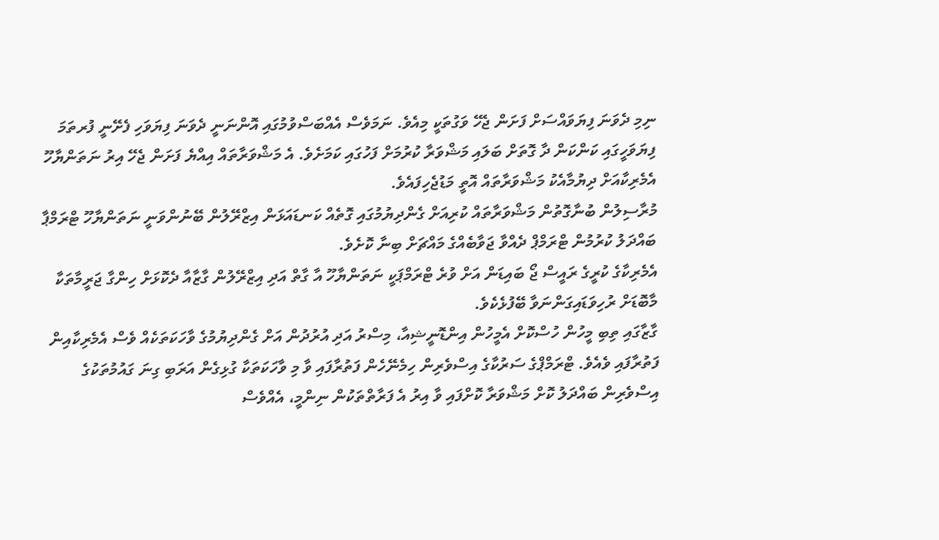ނިމި ދެވަނަ ފިޔަވައްސަށް ފަށަން ޖެހޭ ވަގުތަކީ މިއެވެ. ނަމަވެސް އެއްބަސްވުމުގައި އޮންނަނީ ދެވަނަ ފިޔަވަހި ފެށޭނީ ފުރތަމަ ފިޔަވަހީގައި ކަންކަން ދާ ގޮތަށް ބަލައި މަޝްވަރާ ކުރުމަށް ފަހުގައި ކަމަށެވެ. އެ މަޝްވަރާތައް އިއްޔެ ފަށަން ޖެހޭ އިރު ނަތަންޔާހޫ އެމެރިކާއަށް ދިޔުމާއެކު މަޝްވަރާތައް އޮތީ މަޑުޖެހިފައެވެ.
މުރާސިލުން ބުނާގޮތުން މަޝްވަރާތައް ކުރިއަށް ގެންދިޔުމުގައި ގޮތެއް ކަނޑައަޅަން އިޒްރޭލުން ބޭނުންވަނީ ނަތަންޔާހޫ ޓްރަމްޕާ ބައްދަލު ކުރުމުން ޓްރަމްޕް ދެއްވާ ޖަވާބެއްގެ މައްޗަށް ބިނާ ކޮށެވެ.
އެމެރިކާގެ ކުރީގެ ރައީސް ޖޯ ބައިޑަން އަށް ވުރެ ޓްރަމްޕަކީ ނަތަންޔާހޫ އާ ގާތް އަދި އިޒްރޭލުން ގާޒާއާ ދެކޮޅަށް ހިންގާ ޖަރީމާތަކާ މާބޮޑަށް ރުހިވަޑައިގަންނަވާ ބޭފުޅެކެވެ.
ގާޒާގައި ތިބި މީހުން ހުސްކޮށް އެމީހުން އިންޑޮނީޝިއާ، މިސްރު އަދި އުރުދުން އަށް ގެންދިޔުމުގެ ވާހަކަތަކެއް ވެސް އެމެރިކާއިން ފަތުރާފައި ވެއެވެ. ޓްރަމްޕްގެ ސަރުކާގެ އިސްވެރިން ހިމެނޭހެން ފަތުރާފައި ވާ މި ވާހަކަތަކާ ގުޅިގެން އަރަބި ގިނަ ގައުމުތަކުގެ އިސްވެރިން ބައްދަލު ކޮށް މަޝްވަރާ ކޮށްފައި ވާ އިރު އެ ފަރާތްތަކުން ނިންމީ، އެއްވެސް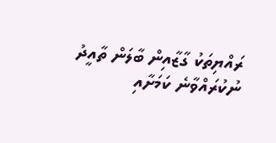ރައްޔިތަކު ގާޒާއިން ބާލަން ތާއީދު ނުކުރައްވާނެ ކަމަށާއި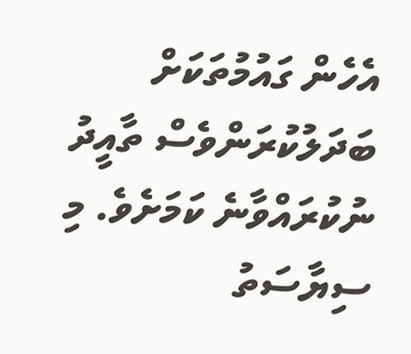އެހެން ގައުމުތަކަށް ބަދަލުކުރަންވެސް ތާއީދު ނުކުރައްވާނެ ކަމަށެވެ. މި ސިޔާސަތު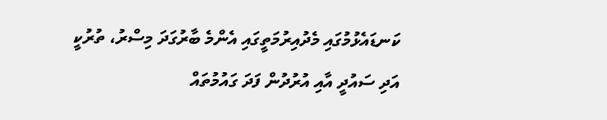ކަނޑައެޅުމުގައި މެދުއިރުމަތީގައި އެންމެ ބާރުގަދަ މިސްރު، ތުރުކީ އަދި ސައުދީ އާއި އުރުދުން ފަދަ ގައުމުތައް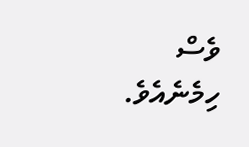ވެސް ހިމެނެއެވެ.